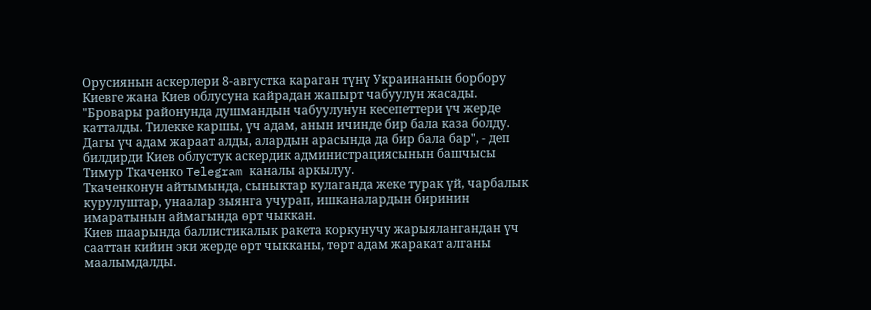Орусиянын аскерлери 8-августка караган түнү Украинанын борбору Киевге жана Киев облусуна кайрадан жапырт чабуулун жасады.
"Бровары районунда душмандын чабуулунун кесепеттери үч жерде катталды. Тилекке каршы, үч адам, анын ичинде бир бала каза болду. Дагы үч адам жараат алды, алардын арасында да бир бала бар", - деп билдирди Киев облустук аскердик администрациясынын башчысы Тимур Ткаченко Telegram каналы аркылуу.
Ткаченконун айтымында, сыныктар кулаганда жеке турак үй, чарбалык курулуштар, унаалар зыянга учурап, ишканалардын биринин имаратынын аймагында өрт чыккан.
Киев шаарында баллистикалык ракета коркунучу жарыялангандан үч сааттан кийин эки жерде өрт чыкканы, төрт адам жаракат алганы маалымдалды.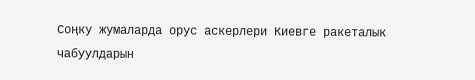Соңку жумаларда орус аскерлери Киевге ракеталык чабуулдарын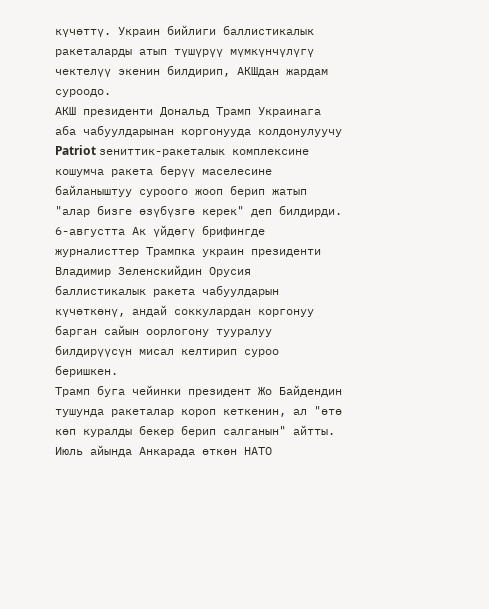күчөттү. Украин бийлиги баллистикалык ракеталарды атып түшүрүү мүмкүнчүлүгү чектелүү экенин билдирип, АКШдан жардам суроодо.
АКШ президенти Дональд Трамп Украинага аба чабуулдарынан коргонууда колдонулуучу Patriot зениттик-ракеталык комплексине кошумча ракета берүү маселесине байланыштуу суроого жооп берип жатып "алар бизге өзүбүзгө керек" деп билдирди.
6-августта Ак үйдөгү брифингде журналисттер Трампка украин президенти Владимир Зеленскийдин Орусия баллистикалык ракета чабуулдарын күчөткөнү, андай соккулардан коргонуу барган сайын оорлогону тууралуу билдирүүсүн мисал келтирип суроо беришкен.
Трамп буга чейинки президент Жо Байдендин тушунда ракеталар короп кеткенин, ал "өтө көп куралды бекер берип салганын" айтты.
Июль айында Анкарада өткөн НАТО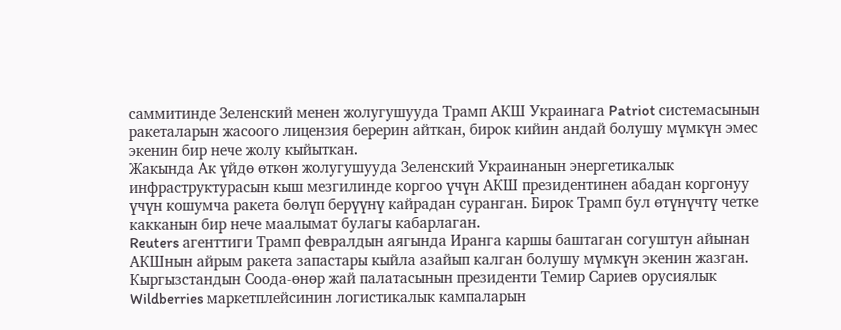саммитинде Зеленский менен жолугушууда Трамп АКШ Украинага Patriot системасынын ракеталарын жасоого лицензия берерин айткан, бирок кийин андай болушу мүмкүн эмес экенин бир нече жолу кыйыткан.
Жакында Ак үйдө өткөн жолугушууда Зеленский Украинанын энергетикалык инфраструктурасын кыш мезгилинде коргоо үчүн АКШ президентинен абадан коргонуу үчүн кошумча ракета бөлүп берүүнү кайрадан суранган. Бирок Трамп бул өтүнүчтү четке какканын бир нече маалымат булагы кабарлаган.
Reuters агенттиги Трамп февралдын аягында Иранга каршы баштаган согуштун айынан АКШнын айрым ракета запастары кыйла азайып калган болушу мүмкүн экенин жазган.
Кыргызстандын Соода-өнөр жай палатасынын президенти Темир Сариев орусиялык Wildberries маркетплейсинин логистикалык кампаларын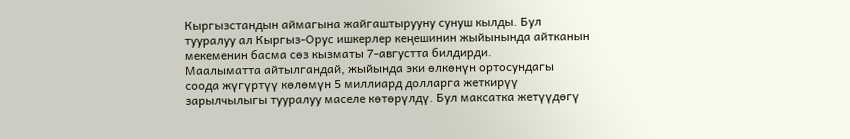Кыргызстандын аймагына жайгаштырууну сунуш кылды. Бул тууралуу ал Кыргыз-Орус ишкерлер кеңешинин жыйынында айтканын мекеменин басма сөз кызматы 7-августта билдирди.
Маалыматта айтылгандай, жыйында эки өлкөнүн ортосундагы соода жүгүртүү көлөмүн 5 миллиард долларга жеткирүү зарылчылыгы тууралуу маселе көтөрүлдү. Бул максатка жетүүдөгү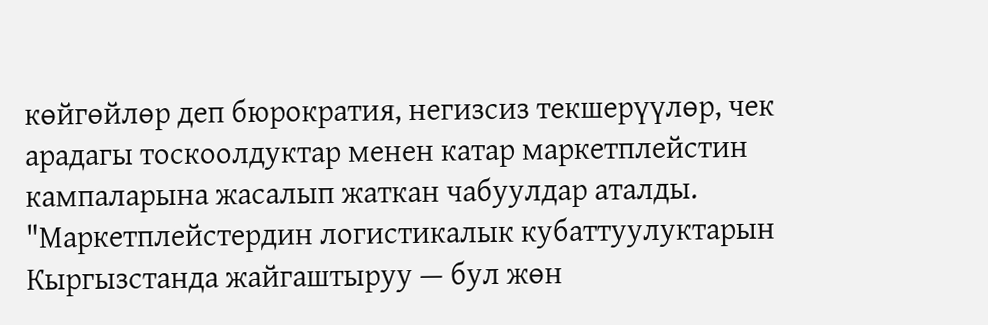көйгөйлөр деп бюрократия, негизсиз текшерүүлөр, чек арадагы тоскоолдуктар менен катар маркетплейстин кампаларына жасалып жаткан чабуулдар аталды.
"Маркетплейстердин логистикалык кубаттуулуктарын Кыргызстанда жайгаштыруу — бул жөн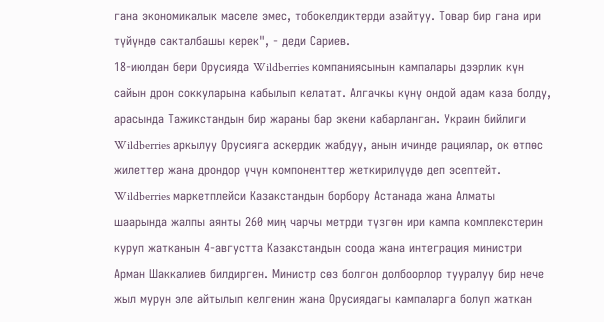гана экономикалык маселе эмес, тобокелдиктерди азайтуу. Товар бир гана ири түйүндө сакталбашы керек", - деди Сариев.
18-июлдан бери Орусияда Wildberries компаниясынын кампалары дээрлик күн сайын дрон соккуларына кабылып келатат. Алгачкы күнү ондой адам каза болду, арасында Тажикстандын бир жараны бар экени кабарланган. Украин бийлиги Wildberries аркылуу Орусияга аскердик жабдуу, анын ичинде рациялар, ок өтпөс жилеттер жана дрондор үчүн компоненттер жеткирилүүдө деп эсептейт.
Wildberries маркетплейси Казакстандын борбору Астанада жана Алматы шаарында жалпы аянты 260 миң чарчы метрди түзгөн ири кампа комплекстерин куруп жатканын 4-августта Казакстандын соода жана интеграция министри Арман Шаккалиев билдирген. Министр сөз болгон долбоорлор тууралуу бир нече жыл мурун эле айтылып келгенин жана Орусиядагы кампаларга болуп жаткан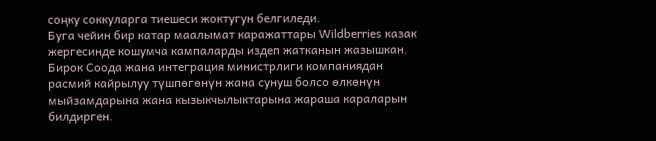соңку соккуларга тиешеси жоктугун белгиледи.
Буга чейин бир катар маалымат каражаттары Wildberries казак жергесинде кошумча кампаларды издеп жатканын жазышкан. Бирок Соода жана интеграция министрлиги компаниядан расмий кайрылуу түшпөгөнүн жана сунуш болсо өлкөнүн мыйзамдарына жана кызыкчылыктарына жараша караларын билдирген.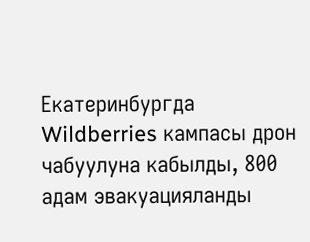Екатеринбургда Wildberries кампасы дрон чабуулуна кабылды, 800 адам эвакуацияланды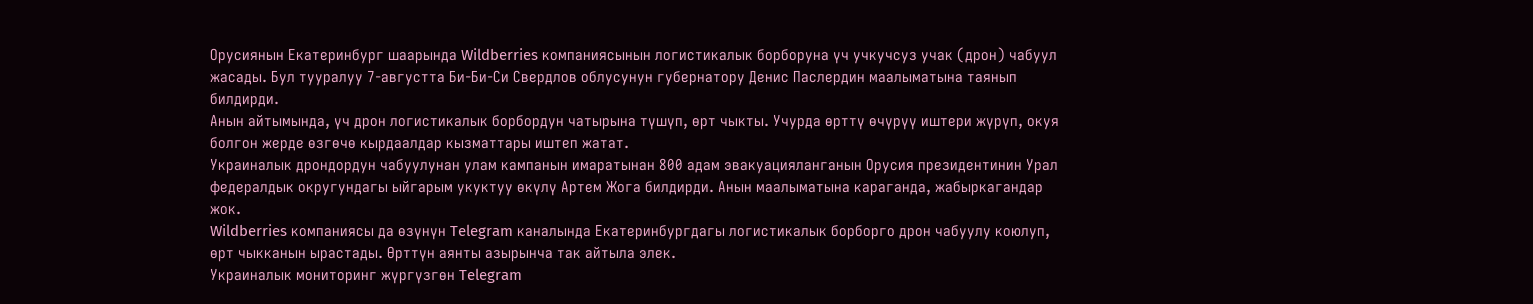Орусиянын Екатеринбург шаарында Wildberries компаниясынын логистикалык борборуна үч учкучсуз учак (дрон) чабуул жасады. Бул тууралуу 7-августта Би-Би-Си Свердлов облусунун губернатору Денис Паслердин маалыматына таянып билдирди.
Анын айтымында, үч дрон логистикалык борбордун чатырына түшүп, өрт чыкты. Учурда өрттү өчүрүү иштери жүрүп, окуя болгон жерде өзгөчө кырдаалдар кызматтары иштеп жатат.
Украиналык дрондордун чабуулунан улам кампанын имаратынан 800 адам эвакуацияланганын Орусия президентинин Урал федералдык округундагы ыйгарым укуктуу өкүлү Артем Жога билдирди. Анын маалыматына караганда, жабыркагандар жок.
Wildberries компаниясы да өзүнүн Telegram каналында Екатеринбургдагы логистикалык борборго дрон чабуулу коюлуп, өрт чыкканын ырастады. Өрттүн аянты азырынча так айтыла элек.
Украиналык мониторинг жүргүзгөн Telegram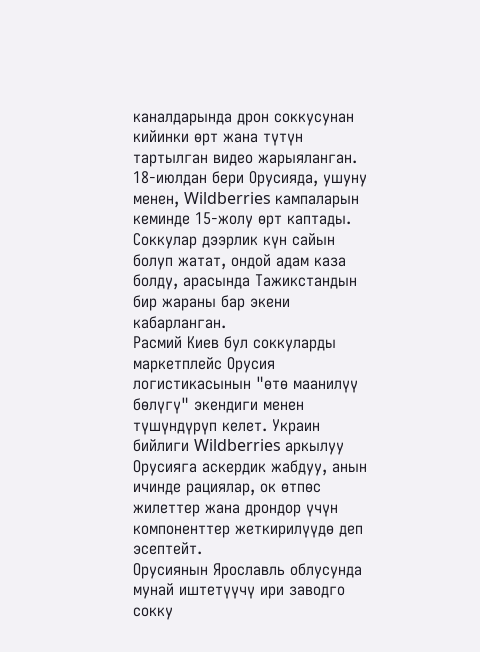каналдарында дрон соккусунан кийинки өрт жана түтүн тартылган видео жарыяланган.
18-июлдан бери Орусияда, ушуну менен, Wildberries кампаларын кеминде 15-жолу өрт каптады. Соккулар дээрлик күн сайын болуп жатат, ондой адам каза болду, арасында Тажикстандын бир жараны бар экени кабарланган.
Расмий Киев бул соккуларды маркетплейс Орусия логистикасынын "өтө маанилүү бөлүгү" экендиги менен түшүндүрүп келет. Украин бийлиги Wildberries аркылуу Орусияга аскердик жабдуу, анын ичинде рациялар, ок өтпөс жилеттер жана дрондор үчүн компоненттер жеткирилүүдө деп эсептейт.
Орусиянын Ярославль облусунда мунай иштетүүчү ири заводго сокку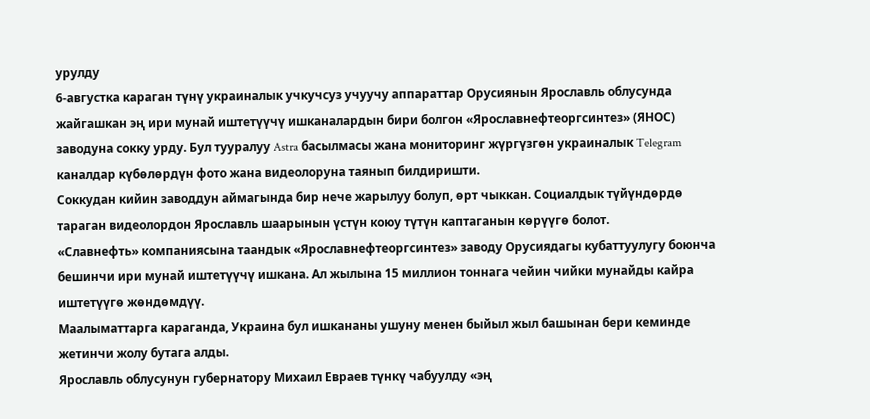урулду
6-августка караган түнү украиналык учкучсуз учуучу аппараттар Орусиянын Ярославль облусунда жайгашкан эң ири мунай иштетүүчү ишканалардын бири болгон «Ярославнефтеоргсинтез» (ЯНОС) заводуна сокку урду. Бул тууралуу Astra басылмасы жана мониторинг жүргүзгөн украиналык Telegram каналдар күбөлөрдүн фото жана видеолоруна таянып билдиришти.
Соккудан кийин заводдун аймагында бир нече жарылуу болуп, өрт чыккан. Социалдык түйүндөрдө тараган видеолордон Ярославль шаарынын үстүн коюу түтүн каптаганын көрүүгө болот.
«Славнефть» компаниясына таандык «Ярославнефтеоргсинтез» заводу Орусиядагы кубаттуулугу боюнча бешинчи ири мунай иштетүүчү ишкана. Ал жылына 15 миллион тоннага чейин чийки мунайды кайра иштетүүгө жөндөмдүү.
Маалыматтарга караганда, Украина бул ишкананы ушуну менен быйыл жыл башынан бери кеминде жетинчи жолу бутага алды.
Ярославль облусунун губернатору Михаил Евраев түнкү чабуулду «эң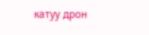катуу дрон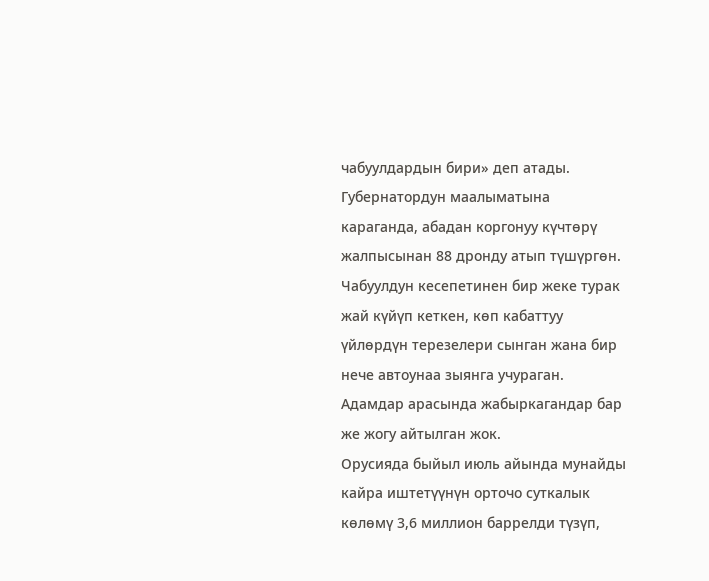чабуулдардын бири» деп атады.
Губернатордун маалыматына караганда, абадан коргонуу күчтөрү жалпысынан 88 дронду атып түшүргөн. Чабуулдун кесепетинен бир жеке турак жай күйүп кеткен, көп кабаттуу үйлөрдүн терезелери сынган жана бир нече автоунаа зыянга учураган. Адамдар арасында жабыркагандар бар же жогу айтылган жок.
Орусияда быйыл июль айында мунайды кайра иштетүүнүн орточо суткалык көлөмү 3,6 миллион баррелди түзүп,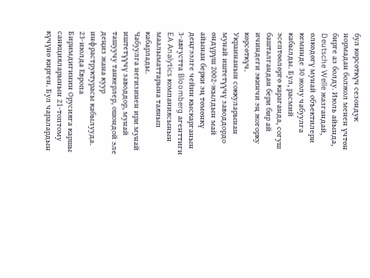бул көрсөткүч сезондук нормадан болжол менен үчтөн бирге аз болду. Июль айында, Deutsche Welle жазгандай, өлкөдөгү мунай объектилери кеминде 30 жолу чабуулга кабылды. Бул, расмий эсептөөлөргө караганда, согуш башталгандан бери бир ай ичиндеги экинчи эң жогорку көрсөткүч.
Украинанын соккуларынан мунай иштетүүчү заводдордо өндүрүш 2002-жылдын май айынан берки эң төмөнкү деңгээлге чейин кыскарганын 3-августта Bloomberg агенттиги EA Analytics компаниясынын маалыматтарына таянып кабарлады.
Чабуулга негизинен ири мунай иштетүүчү заводдор, мунай ташуучу танкерлер, ошондой эле деңиз жана куур инфраструктурасы кабылууда.
23-июлда Европа Биримдигинин Орусияга каршы санкцияларынын 21-топтому күчүнө кирген. Бул чаралардын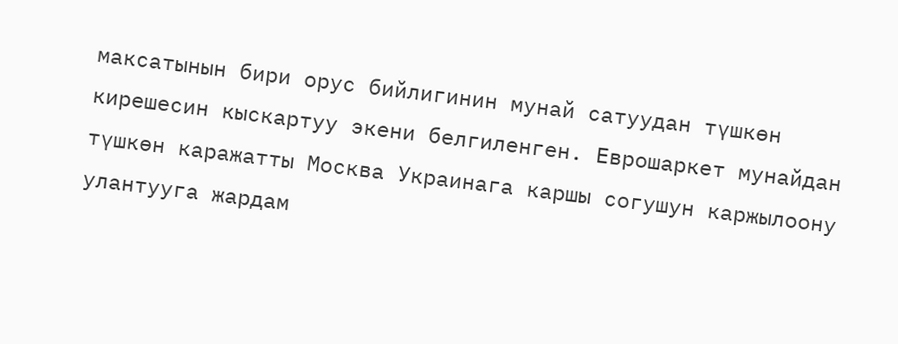максатынын бири орус бийлигинин мунай сатуудан түшкөн кирешесин кыскартуу экени белгиленген. Еврошаркет мунайдан түшкөн каражатты Москва Украинага каршы согушун каржылоону улантууга жардам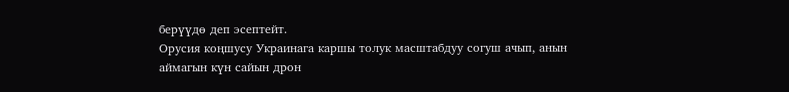берүүдө деп эсептейт.
Орусия коңшусу Украинага каршы толук масштабдуу согуш ачып, анын аймагын күн сайын дрон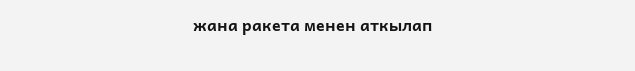жана ракета менен аткылап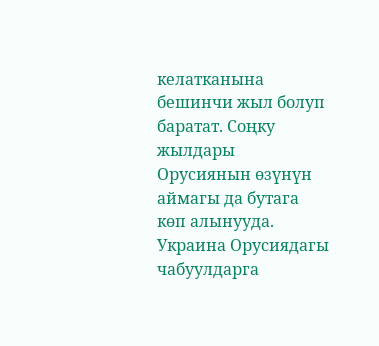келатканына бешинчи жыл болуп баратат. Соңку жылдары Орусиянын өзүнүн аймагы да бутага көп алынууда. Украина Орусиядагы чабуулдарга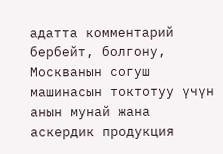адатта комментарий бербейт, болгону, Москванын согуш машинасын токтотуу үчүн анын мунай жана аскердик продукция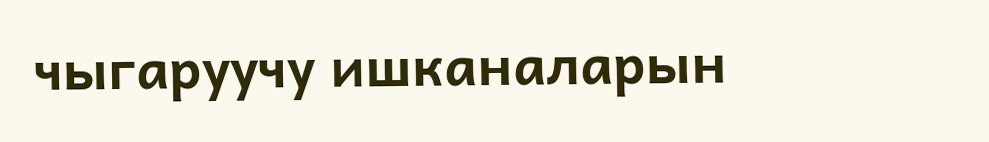чыгаруучу ишканаларын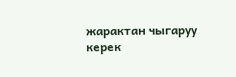жарактан чыгаруу керек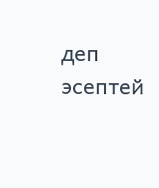деп эсептей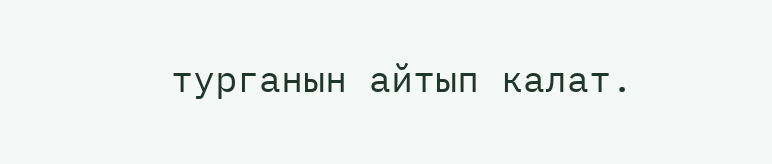турганын айтып калат.